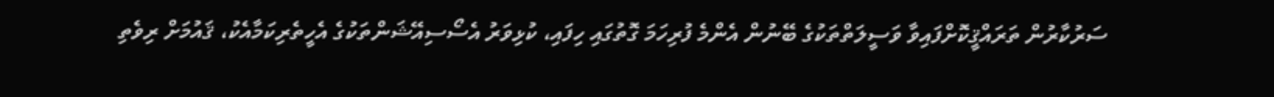ސަރުކާރުން ތަރައްޤީކޮށްފައިވާ ވަސީލަތްތަކުގެ ބޭނުން އެންމެ ފުރިހަމަ ގޮތުގައި ހިފައި، ކުޅިވަރު އެސޯސިއޭޝަންތަކުގެ އެހީތެރިކަމާއެކު، ޤައުމަށް ރިވެތި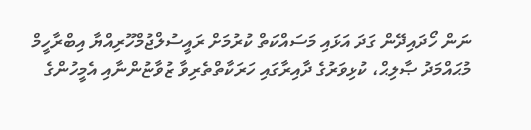ނަން ހޯދައިދޭން ގަދަ އަޅައި މަސައްކަތް ކުރުމަށް ރައީސުލްޖުމްހޫރިއްޔާ އިބްރާހީމް މުޙައްމަދު ޞާލިޙް، ކުޅިވަރުގެ ދާއިރާގައި ހަރަކާތްތެރިވާ ޒުވާޏުންނާއި އެމީހުންގެ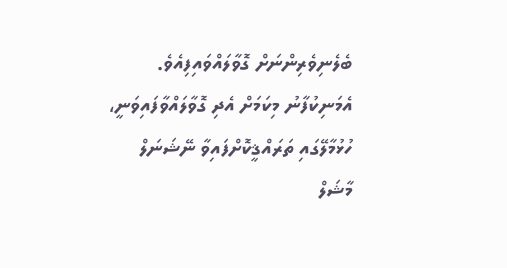ބެލެނިވެރިންނަށް ގޮވާލައްވައިފިއެވެ.
އެމަނިކުފާނު މިކަމަށް އެދި ގޮވާލައްވާފައިވަނީ، ހުޅުމާލޭގައި ތަރައްޤީކޮށްފައިވާ ނޭޝަނަލް މާޝަލް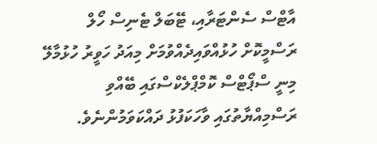އާޓްސް ސެންޓަރާއި، ޓޭބަލް ޓެނިސް ހޯލް ރަސްމީކޮށް ހުޅުއްވައިދެއްވުމަށް މިއަދު ހަވީރު ހުޅުމާލޭ މިނީ ސްޕޯޓްސް ކޮމްޕްލެކްސްގައި ބޭއްވި ރަސްމިއްޔާތުގައި ވާހަކަފުޅު ދައްކަވަމުންނެވެ.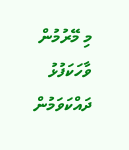މި މޭރުމުން ވާހަކަފުޅު ދައްކަވަމުން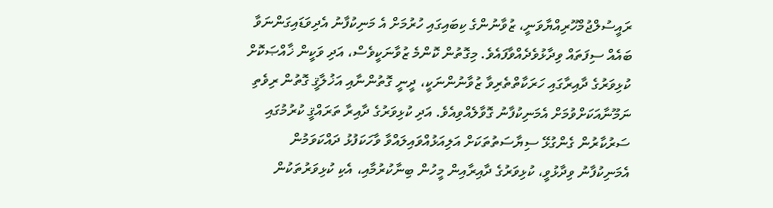ރައީސުލްޖުމްހޫރިއްޔާވަނީ، ޒުވާނުންގެ ކިބައިގައި ހުރުމަށް އެ މަނިކުފާނު އެދިވަޑައިގަންނަވާ ބައެއް ސިފަތައް ވިދާޅުވެދެއްވާފައެވެ. މިގޮތުން ކޮންމެ ޒުވާނަކީވެސް، އަދި ވަކީން ޚާއްޞަކޮށް ކުޅިވަރުގެ ދާއިރާގައި ހަރަކާތްތެރިވާ ޒުވާނުންނަކީ، ދީނީ ގޮތުންނާއި އަޚުލާޤީ ގޮތުން ރިވެތި ނަމޫނާއަކަށްވުމަށް އެމަނިކުފާނު ގޮވާލެއްވިއެވެ. އަދި ކުޅިވަރުގެ ދާއިރާ ތަރައްޤީ ކުރުމުގައި ސަރުކާރުން ގެންގުޅޭ ސިޔާސަތުތަކަށް އަލިއަޅުއްވައިލައްވާ ވާހަކަފުޅު ދައްކަވަމުން އެމަނިކުފާނު ވިދާޅުވީ، ކުޅިވަރުގެ ދާއިރާއިން މީހުން ބިނާކުރުމާއި، އެކި ކުޅިވަރުތަކުން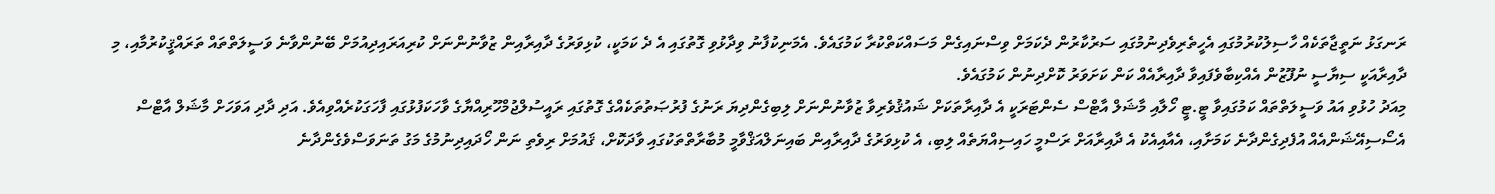ރަނގަޅު ނަތީޖާތަކެއް ހާސިލުކުރުމުގައި އެހީތެރިވެދިނުމުގައި ސަރުކާރުން ދެކަމަށް ވިސްނައިގެން މަސައްކަތްކުރާ ކަމުގައެވެ. އެމަނިކުފާނު ވިދާޅުވި ގޮތުގައި އެ ދެ ކަމަކީ، ކުޅިވަރުގެ ދާއިރާއިން ޒުވާނުންނަށް ކުރިއަރައިދިއުމަށް ބޭނުންވާނެ ވަސީލަތްތައް ތަރައްޤީކުރުމާއި، މި ދާއިރާއަކީ ސިޔާސީ ނުފޫޒުން އެއްކިބާވެފައިވާ ދާއިރާއެއް ކަން ކަށަވަރު ކޮށްދިނުން ކަމުގައެވެ.
މިއަދު ހުޅުވި އައު ވަސީލަތްތައް ކަމުގައިވާ ޓީ.ޓީ ހޯލާއި މާޝަލް އާޓްސް ސެންޓަރަކީ އެ ދާއިރާތަކަށް ޝައުޤުވެރިވާ ޒުވާނުންނަށް ލިބިގެންދިޔަ ރަނުގެ ފުރުޞަތުތަކެއްގެ ގޮތުގައި ރައީސުލްޖުމްހޫރިއްޔާގެ ވާހަކަފުޅުގައި ފާހަގަކުރެއްވިއެވެ. އަދި ދާދި އަވަހަށް މާޝަލް އާޓްސް އެސޯސިއޭޝަންއެއް އުފެދިގެންދާނެ ކަމަށާއި، އެއާއިއެކު އެ ދާއިރާއަށް ރަސްމީ ހައިސިއްޔަތެއް ލިބި، އެ ކުޅިވަރުގެ ދާއިރާއިން ބައިނަލްއަޤްވާމީ މުބާރާތްތަކުގައި ވާދަކޮށް، ޤައުމަށް ރިވެތި ނަން ހޯދައިދިނުމުގެ މަގު ތަނަވަސްވެގެންދާނެ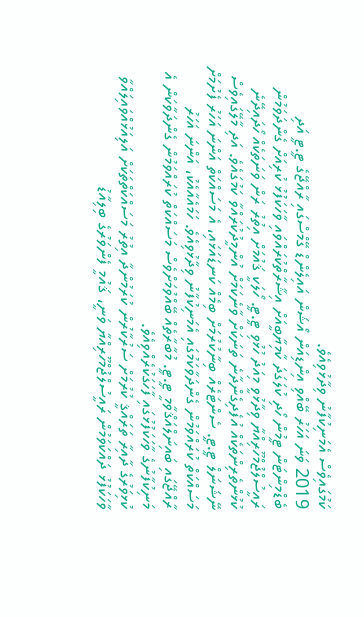ކަމުގައިވެސް އެމަނިކުފާނު ވިދާޅުވިއެވެ.
2019 ވަނަ އަހަރު ބޭއްވި އިންޑިއަން އޯޝަން އައިލެންޑް ގޭމްސްގައި ރާއްޖޭގެ ޓީ.ޓީ އަދި ބެޑްމިންޓަން ޓީމުން ހޯދި ކުލަގަދަ ކާމިޔާބީއަށް އިޝާރާތްކުރައްވައި ވާހަކަފުޅު ކުރިއަށް ގެންދަވަމުން ރައީސުލްޖުމްހޫރިއްޔާ ވިދާޅުވީ މިއަދު ހުޅުވި ޓީ.ޓީ. ހޯލަކީ ޤައުމަށް އިތުރު ރަން ވަނަތަކެއް ހޯދައިދޭނެ ކުޅުންތެރިންތަކެއް އުފެދިގެންދާނެ ތަނަކަށް ވާނެކަމަށް އުންމީދުކުރައްވާ ކަމުގައެވެ. އަދި މާލޭގައިވެސް ނޭޝަނަލް ޓީ.ޓީ. ސެންޓަރެއް ބިނާކުރުމަށް ބިމެއް ކަނޑައަޅައި، އެ މަސައްކަތް އަންނަ އަހަރު ފެށުމަށް މަސައްކަތް ކުރައްވަމުން ގެންދަވާކަމުގައި އެމަނިކުފާނު ވިދާޅުވިއެވެ. ހަމައެއާއެކު، އަންނަ އަހަރު ރާއްޖޭގައި ބައިނަލްއަޤްވާމީ ޓީ.ޓީ. މުބާރާތެއް ބޭއްވުމަށްވެސް މަސައްކަތް ކުރައްވަމުން ގެންދަވާކަން އެ މަނިކުފާނުގެ ވާހަކަފުޅުގައި ފާހަގަކުރެއްވިއެވެ.
ކުޅިވަރުގެ ދާއިރާ ތަރައްޤީ ކުރުމަށް ސަރުކާރުން ކުރަމުންދާ އިތުރު މަސައްކަތްތަކަށް އަލިއަޅުއްވައިލައްވާ ވާހަކަފުޅު ދައްކަވަމުން ރައީސުލްޖުމްހޫރިއްޔާ ވަނީ، ޤައުމީ ފެންވަރުގެ ބިލިއާޑު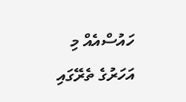ހައުސްއެއް މި އަހަރުގެ ތެރޭގައި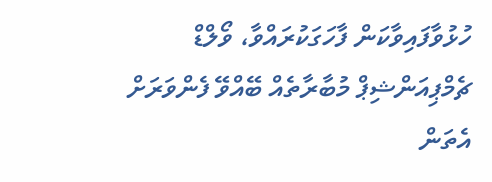ހުޅުވާފައިވާކަން ފާހަގަކުރައްވާ، ވޯލްޑް ޗެމްޕިއަންޝިޕް މުބާރާތެއް ބޭއްވޭ ފެންވަރަށް އެތަން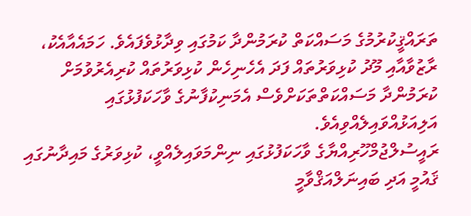ތަރައްޤީކުރުމުގެ މަސައްކަތް ކުރަމުންދާ ކަމުގައި ވިދާޅުވެފައެވެ. ހަމައެއާއެކު، ރާޒުވާއާއި މޫދު ކުޅިވަރުތައް ފަދަ އެހެނިހެން ކުޅިވަރުތައް ކުރިއެރުވުމަށް ކުރަމުންދާ މަސައްކަތްތަކަށްވެސް އެމަނިކުފާނުގެ ވާހަކަފުޅުގައި އަލިއަޅުއްވައިލެއްވިއެވެ.
ރައީސުލްޖުމްހޫރިއްޔާގެ ވާހަކަފުޅުގައި ނިންމަވައިލެއްވީ، ކުޅިވަރުގެ މައިދާނުގައި ޤައުމީ އަދި ބައިނަލްއަޤްވާމީ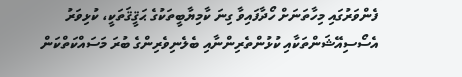ފެންވަރުގައި މިހާތަނަށް ހޯދާފައިވާ ގިނަ ކާމިޔާބީތަކުގެ ޙަޤީޤަތަކީ، ކުޅިވަރު އެސޯސިއޭޝަންތަކާއި ކުޅުންތެރިންނާއި ބެލެނިވެރިންގެ ބުރަ މަސައްކަތްކަން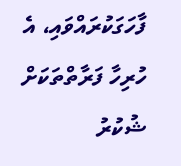ފާހަގަކުރައްވައި، އެ ހުރިހާ ފަރާތްތަކަށް ޝުކުރު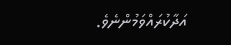އަދާކުރައްވަމުންނެވެ.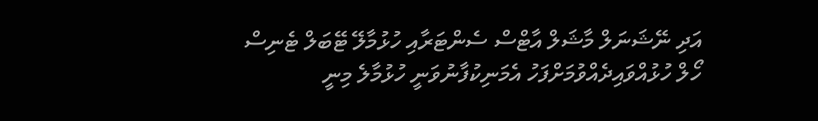އަދި ނޭޝަނަލް މާޝަލް އާޓްސް ސެންޓަރާއި ހުޅުމާލޭ ޓޭބަލް ޓެނިސް ހޯލް ހުޅުއްވައިދެއްވުމަށްފަހު އެމަނިކުފާނުވަނީ ހުޅުމާލެ މިނީ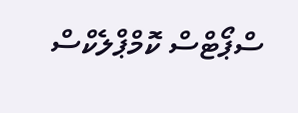ސްޕޯޓްސް ކޮމްޕްލެކްސް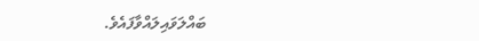ބައްލަވައިލައްވާފައެވެ.